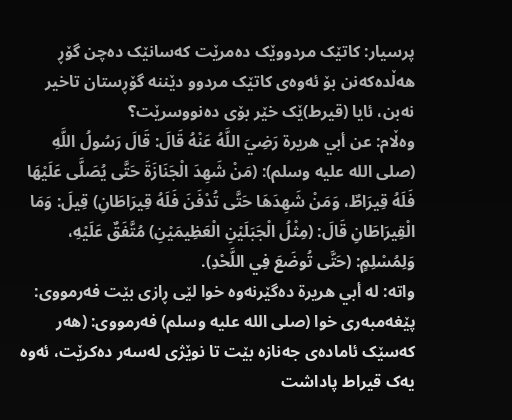پرسیار: کاتێک مردووێک دەمرێت کەسانێک دەچن گۆڕ هەڵدەکەنن بۆ ئەوەی کاتێک مردوو دێننە گۆڕستان تاخیر نەبن، ئایا (قیرط)ێک خێر بۆی دەنووسرێت؟
وەڵام: عن أبي هریرة رَضِيَ اللَّهُ عَنْهُ قَالَ: قَالَ رَسُولُ اللَّهِ (صلى الله عليه وسلم): (مَنْ شَهِدَ الْجَنَازَةَ حَتَّى يُصَلَّى عَلَيْهَا فَلَهُ قِيرَاطٌ، وَمَنْ شَهِدَهَا حَتَّى تُدْفَنَ فَلَهُ قِيرَاطَانِ) قِيلَ: وَمَا الْقِيرَاطَانِ قَالَ: (مِثْلُ الْجَبَلَيْنِ الْعَظِيمَيْنِ) مُتَّفَقٌ عَلَيْهِ، وَلِمُسْلِمٍ: (حَتَّى تُوضَعَ فِي اللَّحْدِ).
واتە: لە أبي هریرة دەگێرنەوە خوا لێی ڕازی بێت فەرمووی: پێغەمبەری خوا (صلى الله عليه وسلم) فەرمووی: (هەر کەسێک ئامادەی جەنازە بێت تا نوێژی لەسەر دەکرێت، ئەوە یەک قیراط پاداشت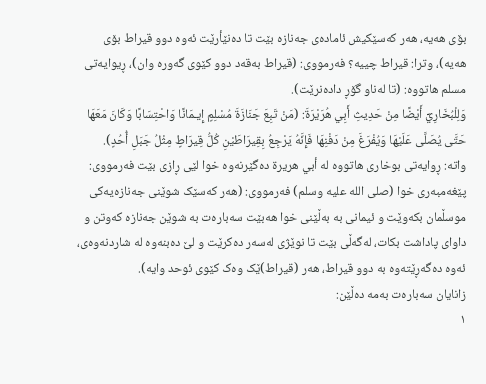بۆی هەیە، هەر کەسێکیش ئامادەی جەنازە بێت تا دەنێأرێت ئەوە دوو قیراط بۆی هەیە)، وترا: قیراط چییە؟ فەرمووی: (قیراط بەقەد دوو کێوی گەورە وان)، ڕیوایەتی مسلم هاتووە: (تا لەناو گۆڕ دادەنرێت).
وَلِلْبُخَارِيِّ أَيْضًا مِنْ حَدِيثِ أَبِي هُرَيْرَةَ: (مَنْ تَبِعَ جَنَازَةَ مُسْلِمٍ إِيـمَانًا وَاحْتِسَابًا وَكَانَ مَعَهَا حَتَّى يُصَلَّى عَلَيْهَا وَيُفْرَغَ مِنْ دَفْنِهَا فَإِنَّهُ يَرْجِعُ بِقِيرَاطَيْنِ كُلُّ قِيرَاطٍ مِثْلُ جَبَلِ أُحُدٍ).
واتە: ڕوایەتی بوخاری هاتووە لە أبي هریرة دەگێرنەوە خوا لێی ڕازی بێت فەرمووی: پێغەمبەری خوا (صلى الله عليه وسلم) فەرمووی: (هەر کەسێک شوێنی جەنازەیەکی موسڵمان بکەوێت و ئیمانی بە بەڵێنی خوا هەبێت سەبارەت بە شوێن جەنازە کەوتن و داوای پاداشت بکات، لەگەڵی بێت تا نوێژی لەسەر دەکرێت و لێ دەبنەوە لە شاردنەوەی، ئەوە دەگەڕێتەوە بە دوو قیراط، هەر (قیراط)ێک وەک کێوی ئوحد وایە).
زانایان سەبارەت بەمە دەڵێن:
١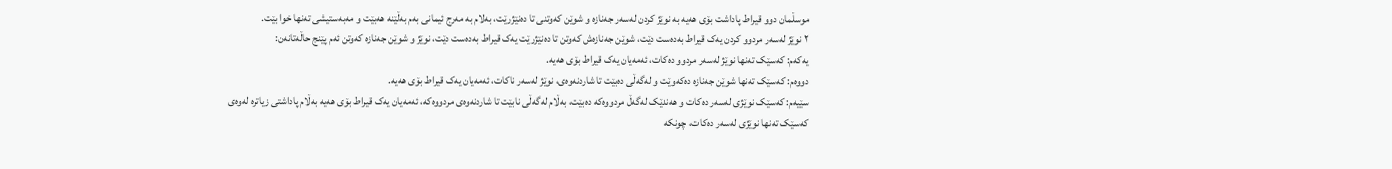موسڵمان دوو قیراط پاداشت بۆی هەیە بە نوێژ کردن لەسەر جەنازە و شوێن کەوتنی تا دەنێژرێت، بەلام بە مەرج ئیمانی بەم بەڵێنە هەبێت و مەبەستیشی تەنها خوا بێت.
٢ نوێژ لەسەر مردوو کردن یەک قیراط بەدەست دێت، شوێن جەنازەش کەوتن تا دەنێژرێت یەک قیراط بەدەست دێت، نوێژ و شوێن جەنازە کەوتن ئەم پێنج حاڵەتانەن:
یەکەم: کەسێک تەنها نوێژ لەسەر مردوو دەکات، ئەمەیان یەک قیراط بۆی هەیە.
دووەم: کەسێک تەنها شوێن جەنازە دەکەوێت و لەگەڵی دەبێت تا شاردنەوەی، نوێژ لەسەر ناکات، ئەمەیان یەک قیراط بۆی هەیە.
سێیەم: کەسێک نوێژی لەسەر دەکات و هەندێک لەگەڵ مردووەکە دەبێت، بەڵام لەگەڵی نابێت تا شاردنەوەی مردووەکە، ئەمەیان یەک قیراط بۆی هەیە بەڵام پاداشتی زیاترە لەوەی کەسێک تەنها نوێژی لەسەر دەکات، چونکە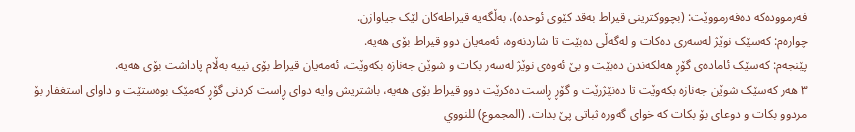فەرموودەکە دەفەرمووێت: (بچووکترینی قیراط بەقد کێوی ئوحدە)، بەڵگەیە قیراطەکان لێک جیاوازن.
چوارەم: کەسێک نوێژ لەسەری دەکات و لەگەڵی دەبێت تا شاردنەوە، ئەمەیان دوو قیراط بۆی هەیە.
پێنجەم: کەسێک ئامادەی گۆڕ هەلکەندن دەبێت و بێ ئەوەی نوێژ لەسەر بکات و شوێن جەنازە بکەوێت، ئەمەیان قیراط بۆی نییە بەڵام پاداشت بۆی هەیە.
٣ هەر کەسێک شوێن جەنازە بکەوێت تا دەنێژرێت و گۆڕ ڕاست دەکرێت دوو قیراط بۆی هەیە، باشتریش وایە دوای ڕاست کردنی گۆڕ کەمێک بوەستێت و داوای استغفار بۆ مردوو بکات و دوعای بۆ بکات کە خوای گەورە ثباتی پێ بدات. (المجموع) للنووي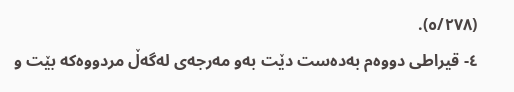(٥/٢٧٨).
٤- قیراطی دووەم بەدەست دێت بەو مەرجەی لەگەڵ مردووەکە بێت و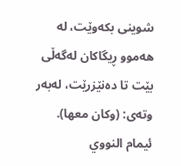شوینی بکەوێت، لە هەموو ڕیگاکان لەگەڵی بێت تا دەنێزرێت، لەبەر وتەی: (وکان معها).
ئیمام النووي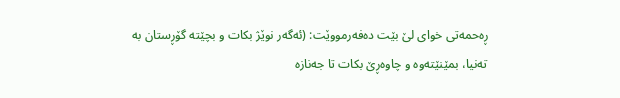ڕەحمەتی خوای لێ بێت دەفەرمووێت: (ئەگەر نوێژ بکات و بچێتە گۆڕستان بە تەنیا، بمێنێتەوە و چاوەڕێ بکات تا جەنازە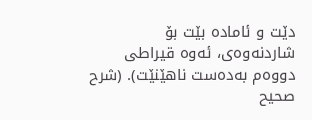دێت و ئامادە بێت بۆ شاردنەوەی، ئەوە قیراطی دووەم بەدەست ناهێنێت). (شرح صحیح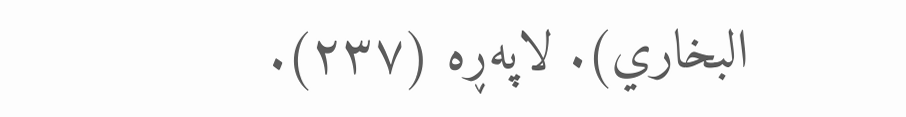البخاري). لاپەڕە (٢٣٧).